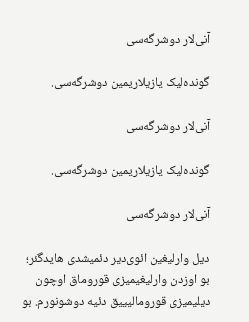آنی‌لار دوشرگه‌سی

گونده‌لیک یازیلاریمین دوشرگه‌سی.

آنی‌لار دوشرگه‌سی

گونده‌لیک یازیلاریمین دوشرگه‌سی.

آنی‌لار دوشرگه‌سی

دیل وارلیغین ائوی‌دیر دئمیشدی هایدگئر؛ بو اوزدن وارلیغیمیزی قوروماق اوچون دیلیمیزی قورومالیییق دئیه دوشونورم. بو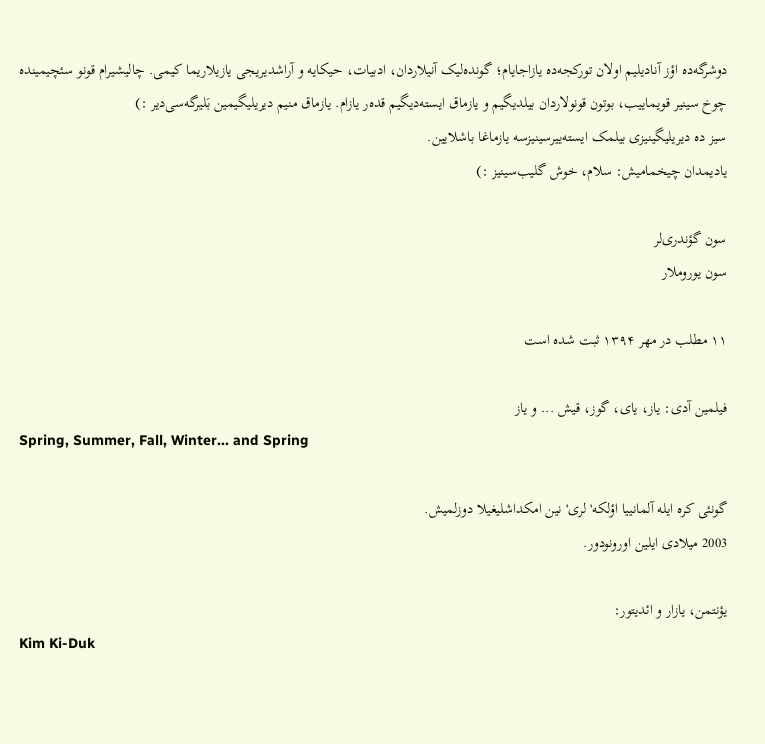دوشرگه‌ده اؤز آنادیلیم اولان تورکجه‌ده یازاجایام؛ گونده‌لیک آنیلاردان، ادبیات، حیکایه و آراشدیریجی یازیلاریما کیمی. چالیشیرام قونو سئچیمینده چوخ سینیر قویماییب، بوتون قونولاردان بیلدیگیم و یازماق ایسته‌دیگیم قده‌ر یازام. یازماق منیم دیریلیگیمین بَلیرگه‌سی‌دیر :)
سیز ده دیریلیگینیزی بیلمک ایسته‌ییرسینیزسه یازماغا باشلایین.
یادیمدان چیخمامیش: سلام، خوش گلیب‌سینیز :)

سون گؤندری‌لر
سون یوروملار

۱۱ مطلب در مهر ۱۳۹۴ ثبت شده است

فیلمین آدی: یاز، یای، گوز، قیش ... و یاز
Spring, Summer, Fall, Winter... and Spring

گونئی کره ایله آلمانییا اؤلکه'لری'نین امکداشلیغیلا دوزلمیش.
2003 میلادی ایلین اورونودور.

یؤنتمن، یازار و ائدیتور:
Kim Ki-Duk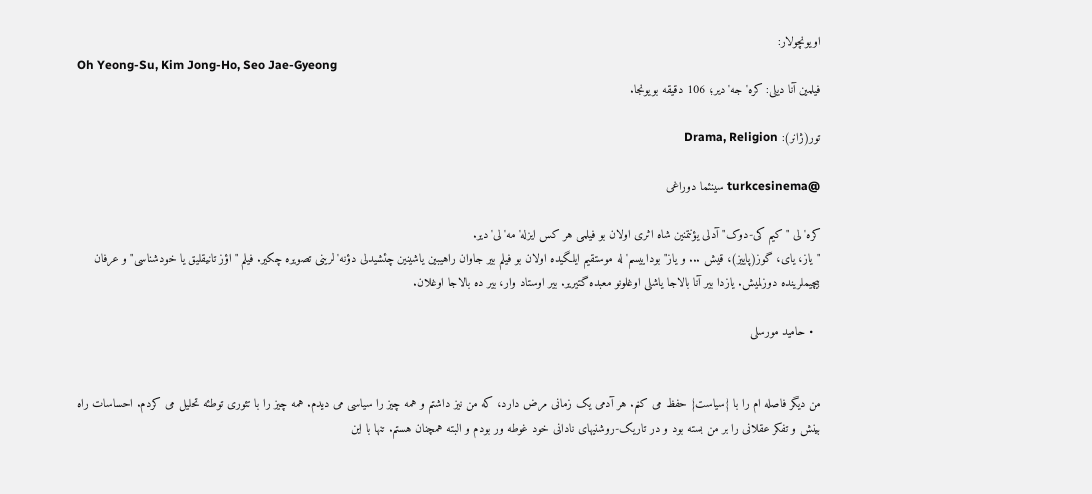اویونچولار:
Oh Yeong-Su, Kim Jong-Ho, Seo Jae-Gyeong
فیلمین آنا دیلی: کره'جه'دیر؛ 106 دقیقه بویونجا.

تور(ژانر): Drama, Religion

@turkcesinema سینئما دوراغی

کره'لی "کیم کی-دوک" آدلی یؤنتمنین شاه اثری اولان بو فیلمی هر کس ایزله'مه'لی'دیر.
"یاز، یای، گوز(پاییز)، قیش ... و یاز" بوداییسم'له موستقیم ایلگیده اولان بو فیلم بیر جاوان راهیبین یاشینین چئشیدلی دؤنه'لرینی تصویره چکیر. فیلم "اؤز تانیقلیق یا خودشناسی" و عرفان بیچیملرینده دوزلمیش. یازدا بیر آنا بالاجا یاشلی اوغلونو معبده گتیریر. بیر اوستاد وار، بیر ده بالاجا اوغلان.

  • حامید مورسلی


من دیگر فاصله ام را با {سیاست} حفظ می کنم. هر آدمی یک زمانی مرض دارد، که من نیز داشتم و همه چیز را سیاسی می دیدم. همه چیز را با تئوری توطئه تحلیل می کردم. احساسات راه بینش و تفکر عقلانی را بر من بسته بود و در تاریک-روشنیهای نادانی خود غوطه ور بودم و البته همچنان هستم. تنها با این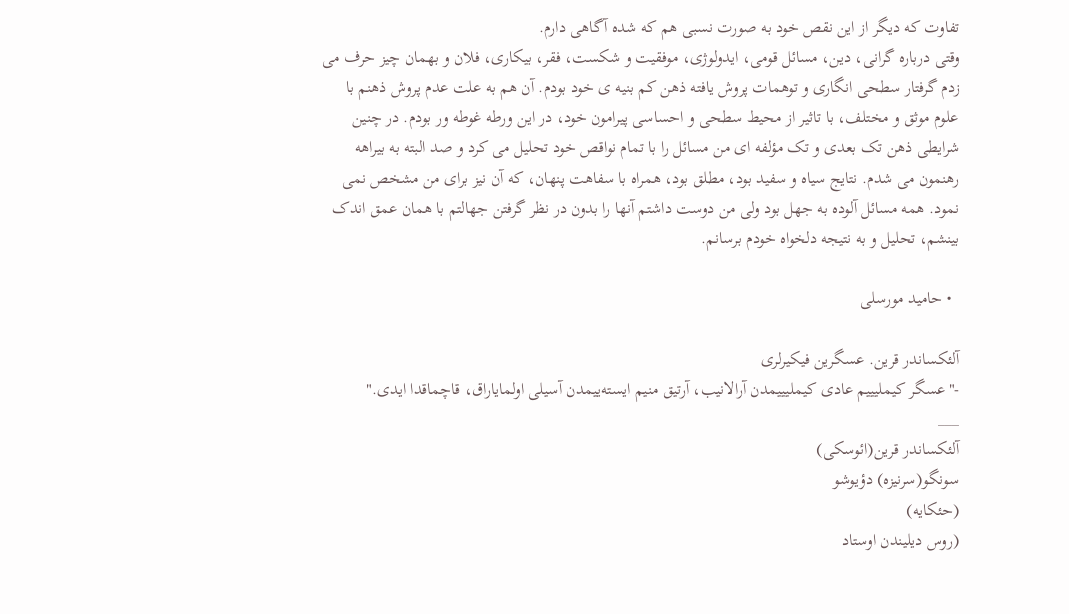تفاوت که دیگر از این نقص خود به صورت نسبی هم که شده آگاهی دارم.
وقتی درباره گرانی، دین، مسائل قومی، ایدولوژی، موفقیت و شکست، فقر، بیکاری، فلان و بهمان چیز حرف می زدم گرفتار سطحی انگاری و توهمات پروش یافته ذهن کم بنیه ی خود بودم. آن هم به علت عدم پروش ذهنم با علوم موثق و مختلف، با تاثیر از محیط سطحی و احساسی پیرامون خود، در این ورطه غوطه ور بودم. در چنین شرایطی ذهن تک بعدی و تک مؤلفه ای من مسائل را با تمام نواقص خود تحلیل می کرد و صد البته به بیراهه رهنمون می شدم. نتایج سیاه و سفید بود، مطلق بود، همراه با سفاهت پنهان، که آن نیز برای من مشخص نمی نمود. همه مسائل آلوده به جهل بود ولی من دوست داشتم آنها را بدون در نظر گرفتن جهالتم با همان عمق اندک بینشم، تحلیل و به نتیجه دلخواه خودم برسانم.

  • حامید مورسلی

آلئکساندر قرین. عسگرین فیکیرلری
-"عسگر کیملیییم عادی کیملیییمدن آرالانیب، آرتیق منیم ایسته‌ییمدن آسیلی اولمایاراق، قاچماقدا ایدی."
___
آلئکساندر قرین(ائوسکی)
سونگو(سرنیزه) دؤیوشو
(حئکایه)
(روس دیلیندن اوستاد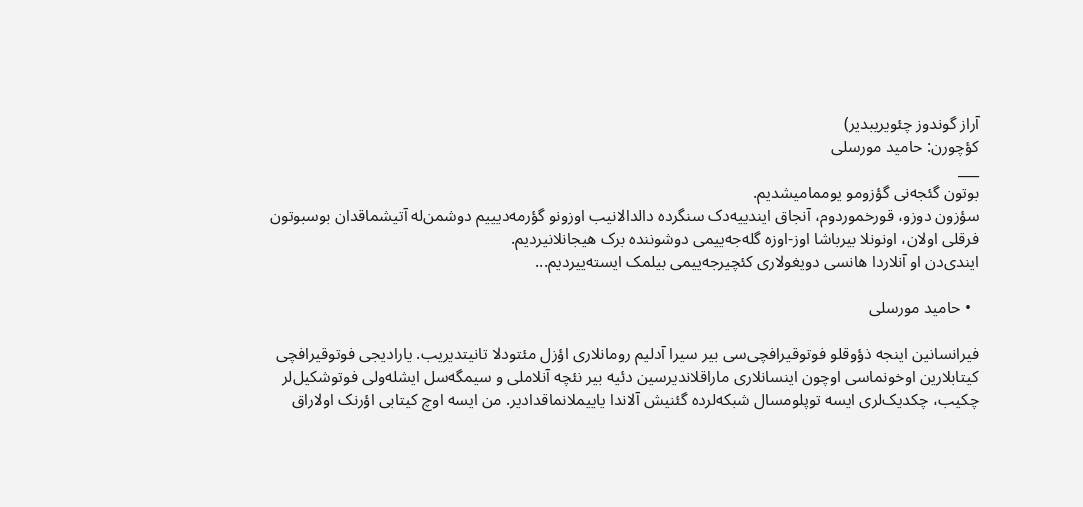آراز گوندوز چئویریبدیر)
کؤچورن: حامید مورسلی
___
بوتون گئجه‌نی گؤزومو یوممامیشدیم.
سؤزون دوزو، قورخموردوم، آنجاق ایندییه‌دک سنگرده دالدالانیب اوزونو گؤرمه‌دیییم دوشمن‌له آتیشماقدان بوسبوتون فرقلی اولان، اونونلا بیرباشا اوز-اوزه گله‌جه‌ییمی دوشوننده برک هیجانلانیردیم.
ایندی‌دن او آنلاردا هانسی دویغولاری کئچیرجه‌ییمی بیلمک ایسته‌ییردیم...

  • حامید مورسلی

فیرانسانین اینجه ذؤوقلو فوتوقیرافچی‌سی بیر سیرا آدلیم رومانلاری اؤزل مئتودلا تانیتدیریب. یارادیجی فوتوقیرافچی کیتابلارین اوخونماسی اوچون اینسانلاری ماراقلاندیرسین دئیه بیر نئچه آنلاملی و سیمگه‌سل ایشله‌ولی فوتوشکیل‌لر چکیب، چکدیک‌لری ایسه توپلومسال شبکه‌لرده گئنیش آلاندا یاییملانماقدادیر. من ایسه اوچ کیتابی اؤرنک اولاراق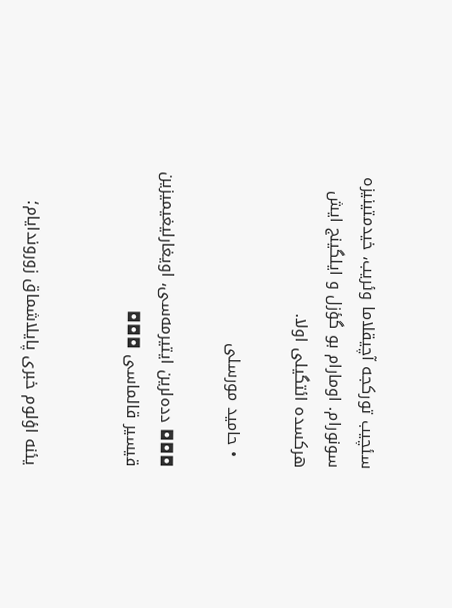سئچیب تورکجه آچیقلاما وئریب، خیدمتینیزه سونورام. اومارام بو گؤزل و ایلگینج ایش هرکسده ائتگیلی اولا.

  • حامید مورسلی

◘◘◘ دده‌لرین ایتیرمه‌سی، اویغارلیغیمیزین قیسیر قالماسی ◘◘◘


یئنه اؤلوم خبری پایلاشماق زوروندایام؛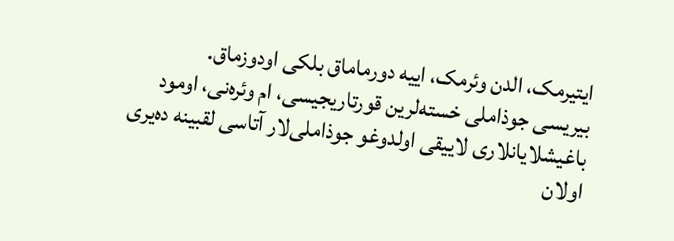ایتیرمک، الدن وئرمک، اییه دورماماق بلکی اودوزماق.
بیریسی جوذاملی‌ خسته‌لرین قورتاریجیسی، ام وئره‌نی، اومود باغیشلایانلاری لاییقی اولدوغو جوذاملی‌لار آتاسی لقبینه ده‌یری اولان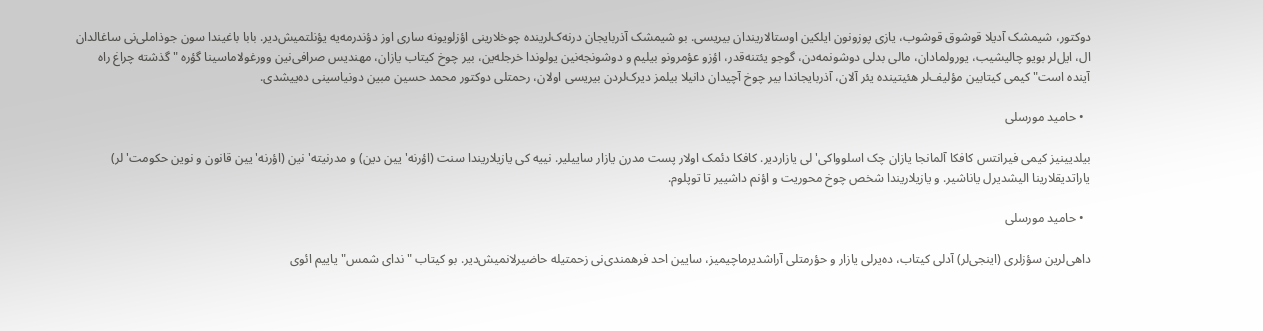دوکتور، شیمشک آدیلا قوشوق قوشوب، یازی پوزونون ایلکین اوستالاریندان بیریسی. بو شیمشک آذربایجان درنه‌ک‌لرینده چوخلارینی اؤزلویونه ساری اوز دؤندرمه‌یه یؤنلتمیش‌دیر. بابا باغیندا سون جوذاملی‌نی ساغالدان ال، ایل‌لر بویو چالیشیب، یورولمادان، مالی بدلی دوشونمه‌دن، گوجو یئتنه‌قدر، اؤزو عؤمرونو بیلیم و دوشونجه‌نین یولوندا خرجله‌ین، بیر چوخ کیتاب یازان، مهندیس صرافی‌نین وورغولاماسینا گؤره "گذشته چراغ راه آینده است" کیمی کیتابین مؤلیف‌لر هئیتینده یئر آلان، آذربایجاندا بیر چوخ آچیدان دانیلا بیلمز دیرک‌لردن بیریسی اولان، رحمتلی دوکتور محمد حسین مبین دونیاسینی ده‌ییشدی.

  • حامید مورسلی

بیلدیینیز کیمی فیرانتس کافکا آلمانجا یازان چک اسلوواکی'لی یازاردیر. کافکا دئمک اولار پست مدرن یازار ساییلیر. نییه کی یازیلاریندا سنت (اؤرنه'یین دین) و مدرنیته'نین (اؤرنه'یین قانون و نوین حکومت'لر) یاراتدیقلارینا الیشدیرل یاناشیر. و یازیلاریندا شخص چوخ محوریت و اؤنم داشییر تا توپلوم.

  • حامید مورسلی

داهی‌لرین سؤزلری (اینجی‌لر) آدلی کیتاب، ده‌یرلی یازار و حؤرمتلی آراشدیرماچیمیز، سایین احد فرهمندی‌نی زحمتیله حاضیرلانمیش‌دیر. بو کیتاب "ندای شمس" یاییم ائوی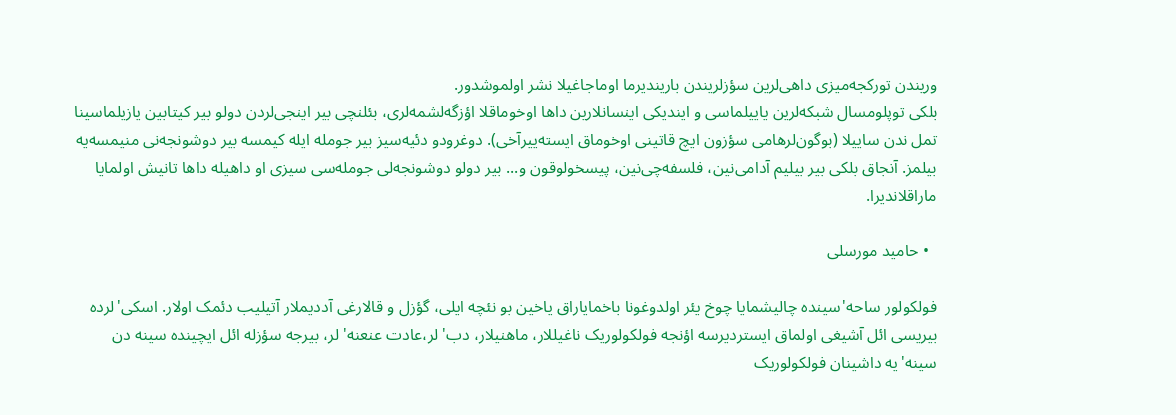وریندن تورکجه‌میزی داهی‌لرین سؤزلریندن باریندیرما اوماجاغیلا نشر اولموشدور.
بلکی توپلومسال شبکه‌لرین یاییلماسی و ایندیکی اینسانلارین داها اوخوماقلا اؤزگه‌لشمه‌‌لری، بئلنچی بیر اینجی‌لردن دولو بیر کیتابین یازیلماسینا تمل ندن ساییلا (بوگون‌لرهامی سؤزون ایچ قاتینی اوخوماق ایسته‌ییرآخی). دوغرودو دئیه‌سیز بیر جومله‌ ایله کیمسه بیر دوشونجه‌نی منیمسه‌یه بیلمز. آنجاق بلکی بیر بیلیم آدامی‌نین، فلسفه‌چی‌نین، پیسخولوقون و... بیر دولو دوشونجه‌لی جومله‌سی سیزی او داهیله داها تانیش اولمایا ماراقلاندیرا.

  • حامید مورسلی

فولکولور ساحه'سینده چالیشمایا چوخ یئر اولدوغونا باخمایاراق یاخین بو نئچه ایلی، گؤزل و قالارغی آددیملار آتیلیب دئمک اولار. اسکی'لرده بیریسی ائل آشیغی اولماق ایستردیرسه اؤنجه فولکولوریک ناغیللار، ماهنیلار، دب'لر،عادت عنعنه'لر، بیرجه سؤزله ائل ایچینده سینه دن سینه'یه داشینان فولکولوریک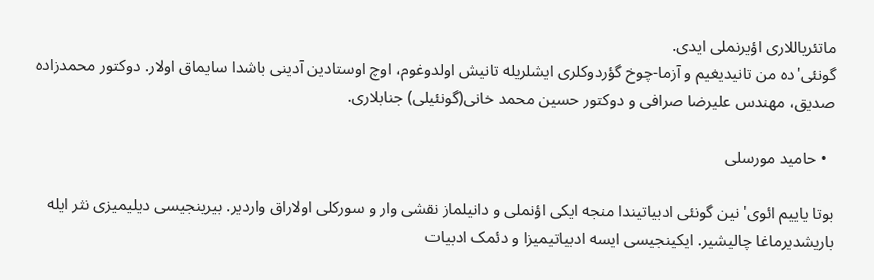ماتئریاللاری اؤیرنملی ایدی.
گونئی'ده من تانیدیغیم و آزما-چوخ گؤردوکلری ایشلریله تانیش اولدوغوم، اوچ اوستادین آدینی باشدا سایماق اولار. دوکتور محمدزاده صدیق، مهندس علیرضا صرافی و دوکتور حسین محمد خانی(گونئیلی) جنابلاری.

  • حامید مورسلی

بوتا یاییم ائوی'نین گونئی ادبیاتیندا منجه ایکی اؤنملی و دانیلماز نقشی وار و سورکلی اولاراق واردیر. بیرینجیسی دیلیمیزی نثر ایله باریشدیرماغا چالیشیر. ایکینجیسی ایسه ادبیاتیمیزا و دئمک ادبیات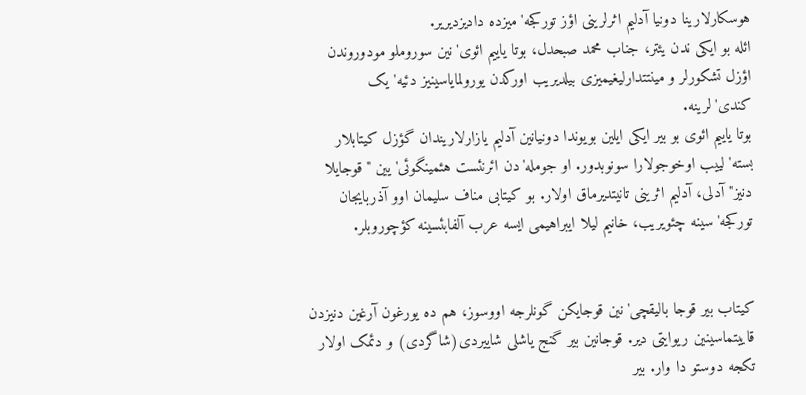هوسکارلارینا دونیا آدلیم اثرلرینی اؤز تورکجه'میزده دادیزدیریر.
ائله بو ایکی ندن یئتر، جناب محمد صبحدل، بوتا یاییم ائوی'نین سوروملو مودوروندن اؤزل تشکورلر و مینتتدارلیغیمیزی بیلدیریب اورکدن یورولمایاسینیز دئیه'یک کندی'لرینه.
بوتا یاییم ائوی بو بیر ایکی ایلین بویوندا دونیانین آدلیم یازارلاریندان گؤزل کیتابلار بسته'لییب اوخوجولارا سونوبدور. او جومله'دن ائرنئست هئمینگوئی'یین "قوجایلا دنیز" آدلی، آدلیم اثرینی تانیتدیرماق اولار. بو کیتابی مناف سلیمان اوو آذربایجان تورکجه'سینه چئویریب، خانیم لیلا ایبراهیمی ایسه عرب آلفابئسینه کؤچوروبلر.


کیتاب بیر قوجا بالیقچی'نین قوجایکن گونلرجه اووسوز، هم ده یورغون آرغین دنیزدن قاییتماسینین ریوایتی دیر. قوجانین بیر گنج یاشلی شاییردی(شاگردی) و دئمک اولار تکجه دوستو دا وار. بیر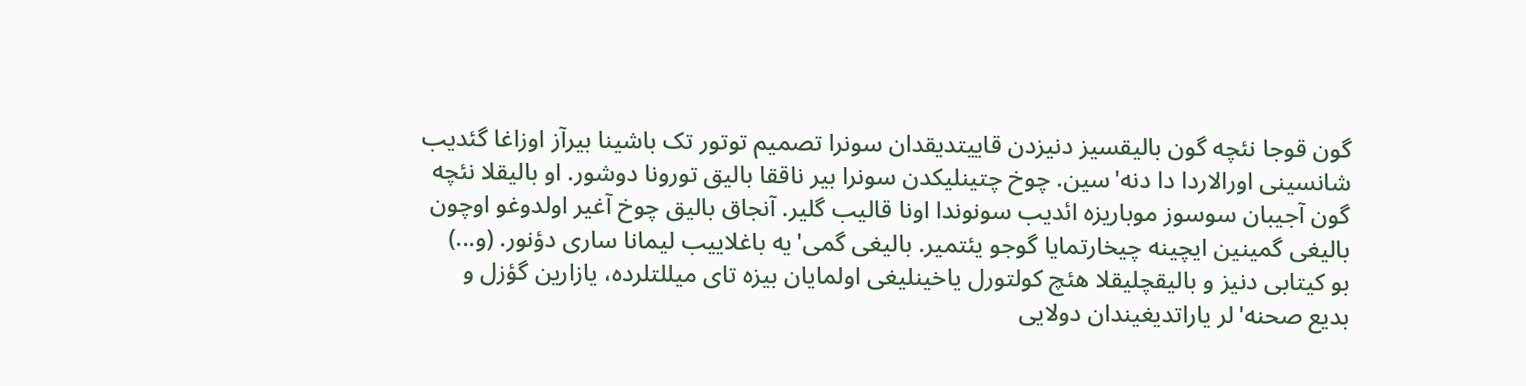گون قوجا نئچه گون بالیقسیز دنیزدن قاییتدیقدان سونرا تصمیم توتور تک باشینا بیرآز اوزاغا گئدیب شانسینی اورالاردا دا دنه'سین. چوخ چتینلیکدن سونرا بیر ناققا بالیق تورونا دوشور. او بالیقلا نئچه گون آجیبان سوسوز موباریزه ائدیب سونوندا اونا قالیب گلیر. آنجاق بالیق چوخ آغیر اولدوغو اوچون بالیغی گمینین ایچینه چیخارتمایا گوجو یئتمیر. بالیغی گمی'یه باغلاییب لیمانا ساری دؤنور. (و...)
بو کیتابی دنیز و بالیقچلیقلا هئچ کولتورل یاخینلیغی اولمایان بیزه تای میللتلرده، یازارین گؤزل و بدیع صحنه'لر یاراتدیغیندان دولایی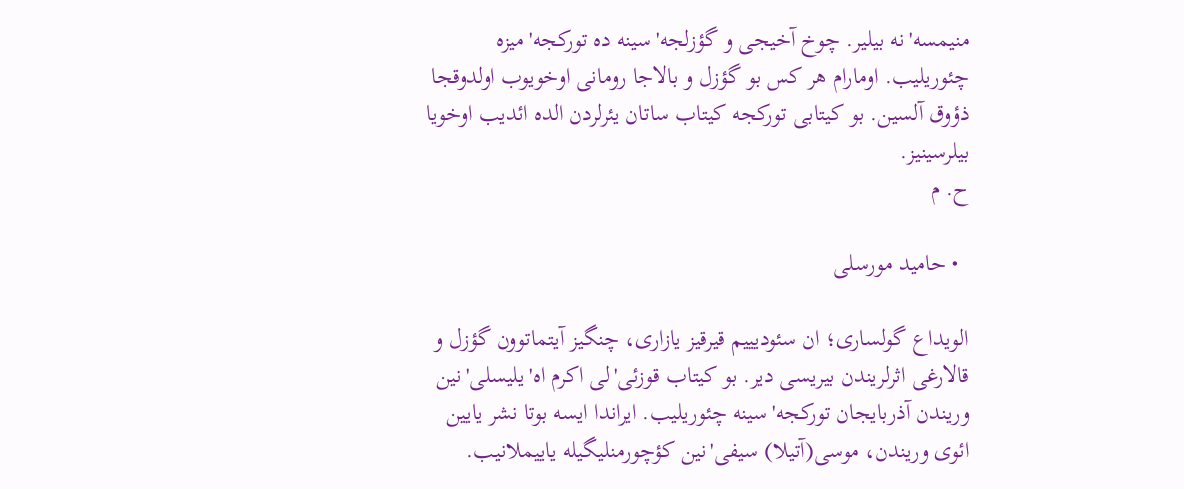منیمسه'نه بیلیر. چوخ آخیجی و گؤزلجه'سینه ده تورکجه'میزه چئوریلیب. اومارام هر کس بو گؤزل و بالاجا رومانی اوخویوب اولدوقجا ذؤوق آلسین. بو کیتابی تورکجه کیتاب ساتان یئرلردن الده ائدیب اوخویا بیلرسینیز.
ح. م

  • حامید مورسلی

الویداع گولساری؛ ان سئودیییم قیرقیز یازاری، چنگیز آیتماتوون گؤزل و قالارغی اثرلریندن بیریسی دیر. بو کیتاب قوزئی'لی اکرم اه'یلیسلی'نین وریندن آذربایجان تورکجه'سینه چئوریلیب. ایراندا ایسه بوتا نشر یایین ائوی وریندن، موسی(آتیلا) سیفی'نین کؤچورمنلیگیله یاییملانیب.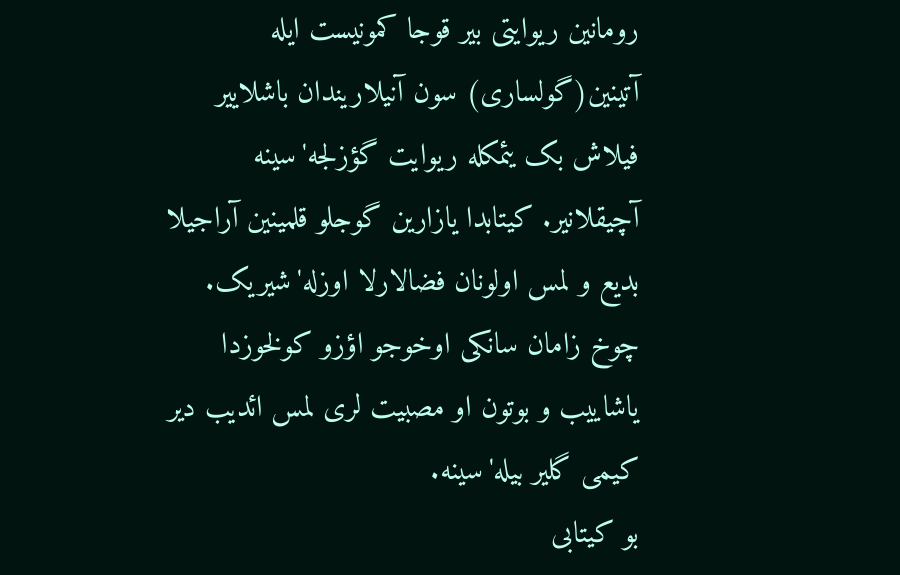رومانین ریوایتی بیر قوجا کمونیست ایله آتینین(گولساری) سون آنیلاریندان باشلاییر فیلاش بک یئمکله ریوایت گؤزلجه'سینه آچیقلانیر. کیتابدا یازارین گوجلو قلمینین آراجیلا بدیع و لمس اولونان فضالارلا اوزله'شیریک. چوخ زامان سانکی اوخوجو اؤزو کولخوزدا یاشاییب و بوتون او مصبیت لری لمس ائدیب دیر کیمی گلیر بیله'سینه.
بو کیتابی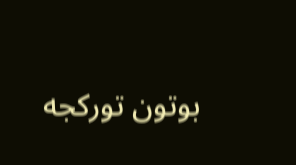بوتون تورکجه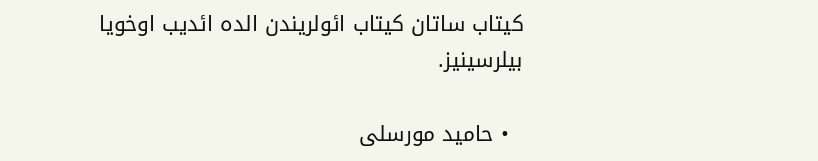کیتاب ساتان کیتاب ائولریندن الده ائدیب اوخویا بیلرسینیز.

  • حامید مورسلی